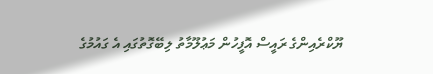ޔޫކްރެއިންގެ ރައީސް އޮފީހުން މަޢުލޫމާތު ލިބޭގޮތުގައި އެ ގައުމުގެ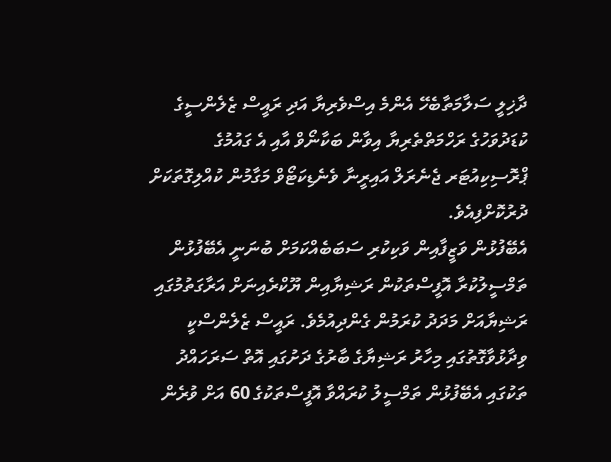ދާޚިލީ ސަލާމަތާބެހޭ އެންމެ އިސްވެރިޔާ އަދި ރައީސް ޒެލެންސީގެ ކުޑަދުވަހުގެ ރަހްމަތްތެރިޔާ އިވާން ބަކާނޯވް އާއި އެ ގައުމުގެ ޕްރޮސިކިއުޓަރ ޖެނެރަލް އައިރީނާ ވެނެޑިކަޓޯވް މަގާމުން ކުއްލިގޮތަކަށް ދުރުކޮށްފިއެވެ.
އެބޭފުޅުން ވަޒީފާއިން ވަކިކުރި ސަބަބެއްކަމަށް ބުނަނީ އެބޭފުޅުން ތަމްސީލުކުރާ އޮފީސްތަކުން ރަޝިޔާއިން ޔޫކްރެއިނަށް އަރާގަތުމުގައި ރަޝިޔާއަށް މަދަދު ކުރަމުން ގެންދިއުމެވެ. ރައީސް ޒެލެންސްކީ ވިދާޅުވާގޮތުގައި މިހާރު ރަޝިޔާގެ ބާރުގެ ދަށުގައި އޮތް ސަރަހައްދު ތަކުގައި އެބޭފުޅުން ތަމްސީލު ކުރައްވާ އޮފީސްތަކުގެ 60 އަށް ވުރެން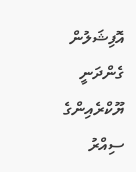އޮފިޝަލުން ގެންދަނީ ޔޫކްރެއިންގެ ސިއްރު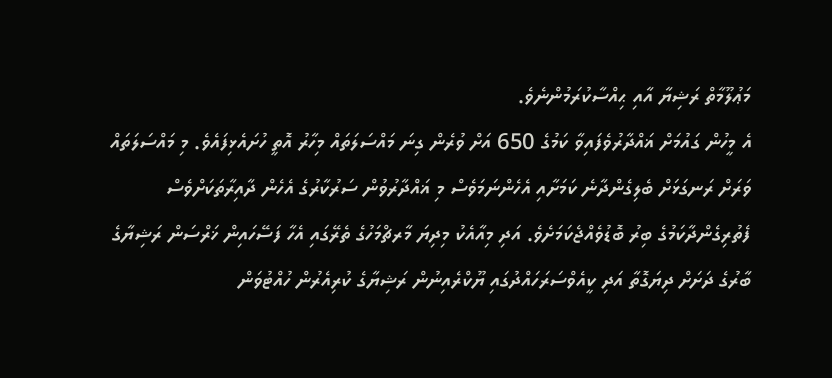މަޢުލޫމާތް ރަޝިޔާ އާއި ޙިއްސާކުރަމުންނެވެ.
އެ މީހުން ގައުމަށް ޣައްދާރުވެފައިވާ ކަމުގެ 650 އަށް ވުރެން ގިނަ މައްސަލަތައް މިހާރު އޮތީ ހުށައެޅިފައެވެ. މި މައްސަލަތައް ވަރަށް ރަނގަޅަށް ބެލިގެންދާނެ ކަމަށާއި އެހެންނަމަވެސް މި ޣައްދާރުވުން ސަރުކާރުގެ އެހެން ދާއިރާތަކަށްވެސް ފެތުރިގެންދާކަމުގެ ބިރު ބޮޑުވެއްޖެކަމަށެވެ. އަދި މިއާއެކު މިދިޔަ މާރޗްމަހުގެ ތެރޭގައި އެހާ ފަސޭހައިން ޚަރްސަން ރަޝިޔާގެ ބާރުގެ ދަށަށް ދިޔަގޮތާ އަދި ކީއެވްސަރަހައްދުގައި ޔޫކްރެއިނުން ރަޝިޔާގެ ކުރިއެރުން ހުއްޓުވަން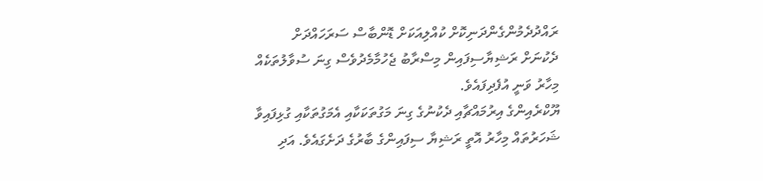ރައްދުދެމުންގެންދަނިކޮށް ކުއްލިއަކަށް ޑޮންބާސް ސަރަހައްދަށް ދެކުނަށް ރަޝިޔާސިފައިން މިސްރާބު ޖެހުމާމެދުވެސް ގިނަ ސުވާލުތަކެއް މިހާރު ވަނީ އުފެދިފައެވެ.
ޔޫކްރެއިންގެ އިރުމައްޗާއި ދެކުނުގެ ގިނަ މަގުތަކަކާއި އެމަގުތަކާއި ގުޅިފައިވާ ޝަހަރުތައް މިހާރު އޮތީ ރަޝިޔާ ސިފައިންގެ ބާރުގެ ދަށެގައެވެ. އަދި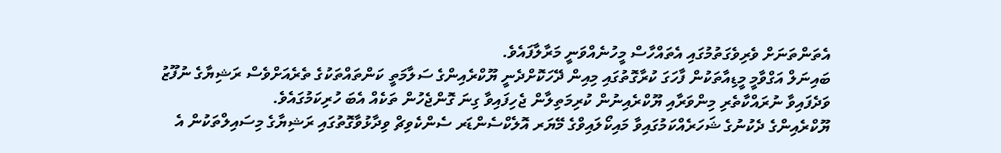އެތަންތަނަށް ވެރިވެގަތުމުގައި އެތައްހާސް މީހުނެއްވަނީ މަރާލާފައެވެ.
ބައިނަލް އަގްވާމީ މީޑިއާތަކުން ފާހަގަ ކުރާގޮތުގައި މިއިން ދޭހަކޮށްދެނީ ޔޫކްރެއިންގެ ސަލާމަތީ ކަންތައްތަކުގެ ތެރެއަށްވެސް ރަޝިޔާގެ ނުފޫޒު ވަދެފައިވާ ނުރައްކާތެރި މިންވަރާއި ޔޫކްރެއިނުން ކުރިމަތިލާން ޖެހިފައިވާ ގިނަ ގޮންޖެހުން ތަކެއް އެބަ ހުރިކަމުގައެވެ.
ޔޫކްރެއިންގެ ދެކުނުގެ ޝަހަރެއްކަމުގައިވާ މައިކޯލައިވްގެ މޭޔަރ އޮލެކްސެންޑަރ ސެންކެވިޗް ވިދާޅުވާގޮތުގައި ރަޝިޔާގެ މިސައިލްތަކުން އެ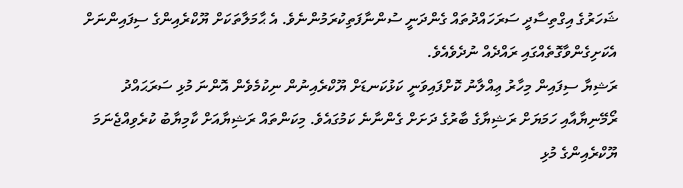ޝަހަރުގެ އިގްތިސާދީ ސަރަހައްދުތައް ގެންދަނީ ސުންނާފަތިކުރަމުންނެވެ. އެ ޙާމަލާތަކަށް ޔޫކްރެއިންގެ ސިފައިންނަށް އެކަށިގެންވާގޮތެއްގައި ރައްދެއް ނުދެވެއެވެ.
ރަޝިޔާ ސިފައިން މިހާރު ޢިއްލާނު ކޮށްފައިވަނީ ކަޅުކަނޑަށް ޔޫކްރެއިނުން ނިކުމެވެން އޮންނަ މުޅި ސަރަޙައްދު ރޯމޭނިޔާއާއި ހަމަޔަށް ރަޝިޔާގެ ބާރުގެ ދަށަށް ގެންނާނެ ކަމުގައެވެ. މިކަންތައް ރަޝިޔާއަށް ކާމިޔާބު ކުރެވިއްޖެނަމަ ޔޫކްރެއިންގެ މުޅި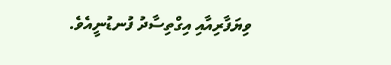ވިޔަފާރިއާއި އިގްތިސާދު ފުނޑުނީއެވެ.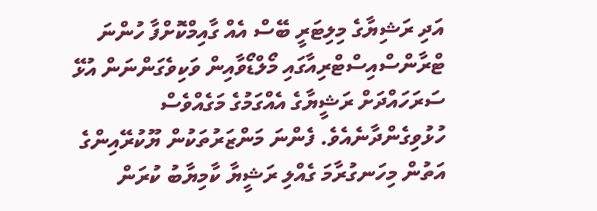އަދި ރަޝިޔާގެ މިލިޓަރީ ބޭސް އެއް ގާއިމްކޮށްފާ ހުންނަ ޓްރާންސްއިސްޓްރިއާގައި މޯލްޑޯވާއިން ވަކިވެގަންނަން އުޅޭ ސަރަހައްދަށް ރަޝީޔާގެ އެއްގަމުގެ މަގެއްވެސް ހުޅުވިގެންދާނެއެވެ. ފެންނަ މަންޒަރުތަކުން ޔޫކުރޭއިންގެ އަތުން މިހަނގުރާމަ ގެއްލި ރަޝީޔާ ކާމިޔާބު ކުރަން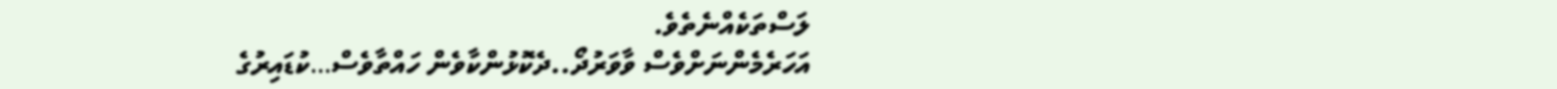ލަސްތަކެއްނެތެވެ.
އަހަރެމެންނަށްވެސް ވާވަރުދޯ..ދެކޮޅުންކާވެން ހައްތާވެސް…ކުޑައިރުގެ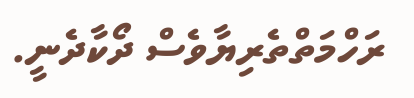ރަހްމަތްތެރިޔާވެސް ދޯކާދެނީ.